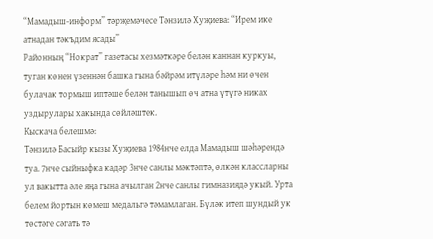“Мамадыш-информ” тәрҗемәчесе Тәнзилә Хуҗиева: “Ирем ике атнадан тәкъдим ясады”
Районның “Нократ” газетасы хезмәткәре белән каннан куркуы, туган көнен үзеннән башка гына бәйрәм итүләре һәм ни өчен булачак тормыш иптәше белән танышып өч атна үтүгә никах уздырулары хакында сөйләштек.
Кыскача белешмә:
Тәнзилә Басыйр кызы Хуҗиева 1984нче елда Мамадыш шәһәрендә туа. 7нче сыйныфка кадәр 3нче санлы мәктәптә, өлкән классларны ул вакытта әле яңа гына ачылган 2нче санлы гимназиядә укый. Урта белем йортын көмеш медальгә тәмамлаган. Бүләк итеп шундый ук төстәге сәгать тә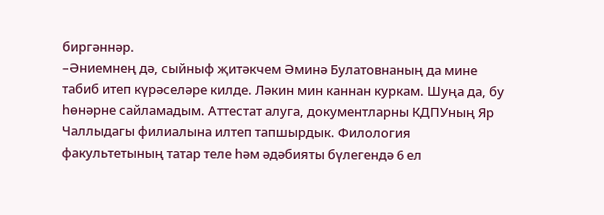биргәннәр.
–Әниемнең дә, сыйныф җитәкчем Әминә Булатовнаның да мине табиб итеп күрәселәре килде. Ләкин мин каннан куркам. Шуңа да, бу һөнәрне сайламадым. Аттестат алуга, документларны КДПУның Яр Чаллыдагы филиалына илтеп тапшырдык. Филология факультетының татар теле һәм әдәбияты бүлегендә 6 ел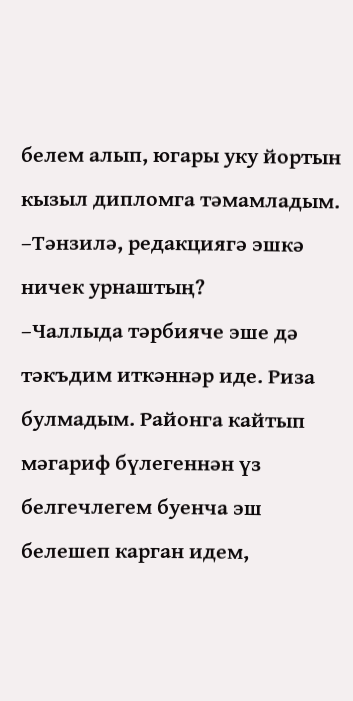белем алып, югары уку йортын кызыл дипломга тәмамладым.
–Тәнзилә, редакциягә эшкә ничек урнаштың?
–Чаллыда тәрбияче эше дә тәкъдим иткәннәр иде. Риза булмадым. Районга кайтып мәгариф бүлегеннән үз белгечлегем буенча эш белешеп карган идем,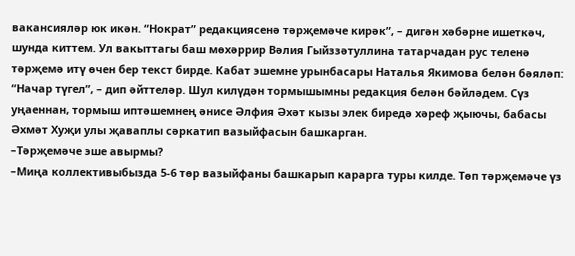вакансияләр юк икән. “Нократ” редакциясенә тәрҗемәче кирәк”, – дигән хәбәрне ишеткәч, шунда киттем. Ул вакыттагы баш мөхәррир Вәлия Гыйззәтуллина татарчадан рус теленә тәрҗемә итү өчен бер текст бирде. Кабат эшемне урынбасары Наталья Якимова белән бәяләп: “Начар түгел”, – дип әйттеләр. Шул килүдән тормышымны редакция белән бәйләдем. Сүз уңаеннан, тормыш иптәшемнең әнисе Әлфия Әхәт кызы элек биредә хәреф җыючы, бабасы Әхмәт Хуҗи улы җаваплы сәркатип вазыйфасын башкарган.
–Тәрҗемәче эше авырмы?
–Миңа коллективыбызда 5-6 төр вазыйфаны башкарып карарга туры килде. Төп тәрҗемәче үз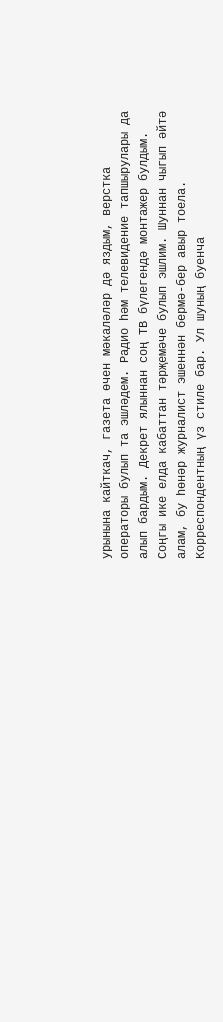урынына кайткач, газета өчен мәкаләләр дә яздым, верстка операторы булып та эшләдем. Радио һәм телевидение тапшырулары да алып бардым. Декрет ялыннан соң ТВ бүлегендә монтажер булдым. Соңгы ике елда кабаттан тәрҗемәче булып эшлим. Шуннан чыгып әйтә алам, бу һөнәр журналист эшеннән бермә-бер авыр тоела. Корреспондентның үз стиле бар. Ул шуның буенча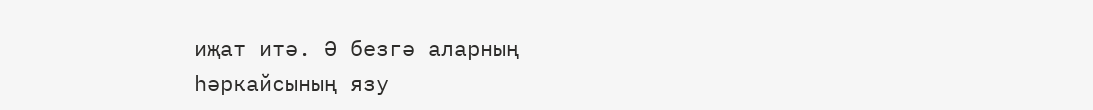иҗат итә. Ә безгә аларның һәркайсының язу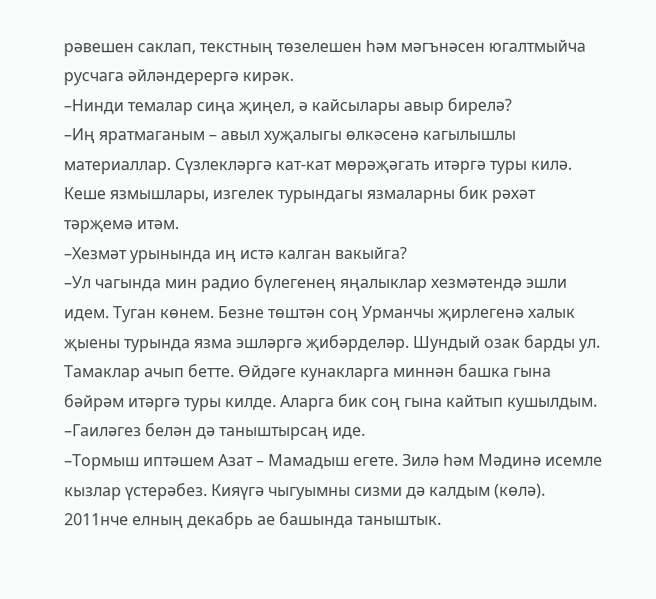рәвешен саклап, текстның төзелешен һәм мәгънәсен югалтмыйча русчага әйләндерергә кирәк.
–Нинди темалар сиңа җиңел, ә кайсылары авыр бирелә?
–Иң яратмаганым – авыл хуҗалыгы өлкәсенә кагылышлы материаллар. Сүзлекләргә кат-кат мөрәҗәгать итәргә туры килә. Кеше язмышлары, изгелек турындагы язмаларны бик рәхәт тәрҗемә итәм.
–Хезмәт урынында иң истә калган вакыйга?
–Ул чагында мин радио бүлегенең яңалыклар хезмәтендә эшли идем. Туган көнем. Безне төштән соң Урманчы җирлегенә халык җыены турында язма эшләргә җибәрделәр. Шундый озак барды ул. Тамаклар ачып бетте. Өйдәге кунакларга миннән башка гына бәйрәм итәргә туры килде. Аларга бик соң гына кайтып кушылдым.
–Гаиләгез белән дә таныштырсаң иде.
–Тормыш иптәшем Азат – Мамадыш егете. Зилә һәм Мәдинә исемле кызлар үстерәбез. Кияүгә чыгуымны сизми дә калдым (көлә). 2011нче елның декабрь ае башында таныштык.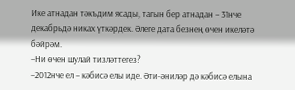Ике атнадан тәкъдим ясады, тагын бер атнадан – 31нче декабрьдә никах үткәрдек. Әлеге дата безнең өчен икеләтә бәйрәм.
–Ни өчен шулай тизләттегез?
–2012нче ел – кәбисә елы иде. Әти-әниләр дә кәбисә елына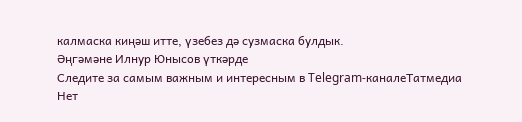калмаска киңәш итте, үзебез дә сузмаска булдык.
Әңгәмәне Илнур Юнысов үткәрде
Следите за самым важным и интересным в Telegram-каналеТатмедиа
Нет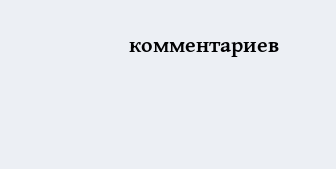комментариев